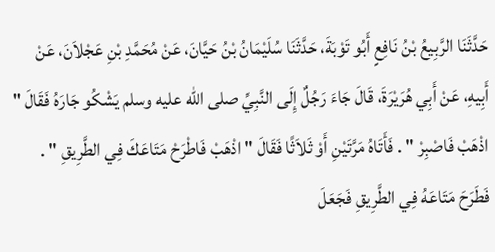حَدَّثَنَا الرَّبِيعُ بْنُ نَافِعٍ أَبُو تَوْبَةَ، حَدَّثَنَا سُلَيْمَانُ بْنُ حَيَّانَ، عَنْ مُحَمَّدِ بْنِ عَجْلاَنَ، عَنْ أَبِيهِ، عَنْ أَبِي هُرَيْرَةَ، قَالَ جَاءَ رَجُلٌ إِلَى النَّبِيِّ صلى الله عليه وسلم يَشْكُو جَارَهُ فَقَالَ " اذْهَبْ فَاصْبِرْ " . فَأَتَاهُ مَرَّتَيْنِ أَوْ ثَلاَثًا فَقَالَ " اذْهَبْ فَاطْرَحْ مَتَاعَكَ فِي الطَّرِيقِ " . فَطَرَحَ مَتَاعَهُ فِي الطَّرِيقِ فَجَعَلَ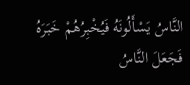النَّاسُ يَسْأَلُونَهُ فَيُخْبِرُهُمْ خَبَرَهُ فَجَعَلَ النَّاسُ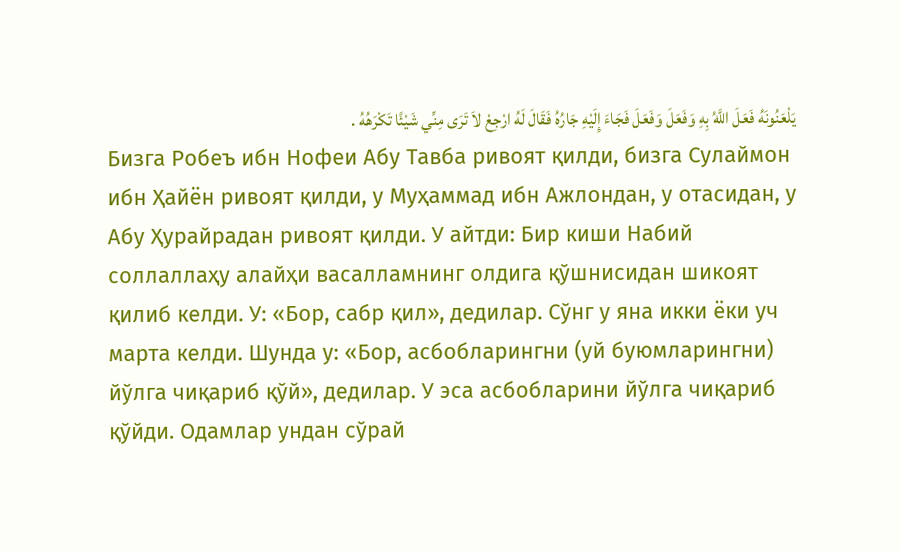يَلْعَنُونَهُ فَعَلَ اللَّهُ بِهِ وَفَعَلَ وَفَعَلَ فَجَاءَ إِلَيْهِ جَارُهُ فَقَالَ لَهُ ارْجِعْ لاَ تَرَى مِنِّي شَيْئًا تَكْرَهُهُ .
Бизга Робеъ ибн Нофеи Абу Тавба ривоят қилди, бизга Сулаймон ибн Ҳайён ривоят қилди, у Муҳаммад ибн Ажлондан, у отасидан, у Абу Ҳурайрадан ривоят қилди. У айтди: Бир киши Набий соллаллаҳу алайҳи васалламнинг олдига қўшнисидан шикоят қилиб келди. У: «Бор, сабр қил», дедилар. Сўнг у яна икки ёки уч марта келди. Шунда у: «Бор, асбобларингни (уй буюмларингни) йўлга чиқариб қўй», дедилар. У эса асбобларини йўлга чиқариб қўйди. Одамлар ундан сўрай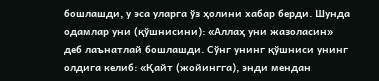бошлашди, у эса уларга ўз ҳолини хабар берди. Шунда одамлар уни (қўшнисини): «Аллаҳ уни жазоласин» деб лаънатлай бошлашди. Сўнг унинг қўшниси унинг олдига келиб: «Қайт (жойингга), энди мендан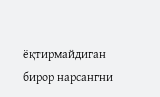ёқтирмайдиган бирор нарсангни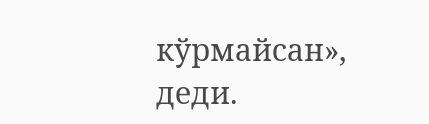кўрмайсан», деди.